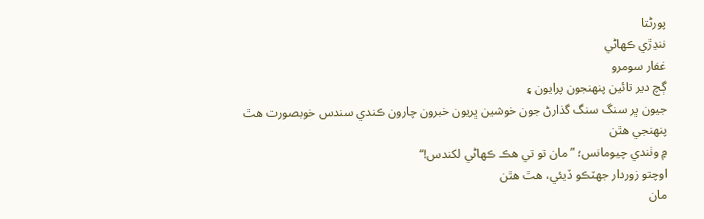پورڻتا
ننڍڙي ڪهاڻي
غفار سومرو
ڳچ دير تائين پنهنجون پرايون ۽
جيون ڀر سنگ سنگ گذارڻ جون خوشين ڀريون خبرون چارون ڪندي سندس خوبصورت هٿ پنهنجي هٿن
۾ وٺندي چيومانس؛ ”مان تو تي هڪ ڪهاڻي لکندس!“
اوچتو زوردار جهٽڪو ڏيئي، هٿ هٿن
مان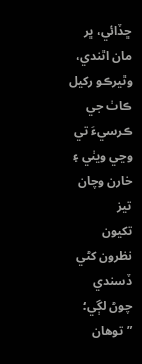ڇڏائي، ڀر مان اٿندي، وٿيرڪو رکيل ڪاٺ جي ڪرسيءَ تي وڃي ويٺي ۽ خارن وچان تيز
تکيون نظرون کڻي ڏسندي چوڻ لڳي؛ ”توهان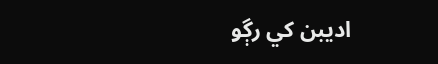اديبن کي رڳو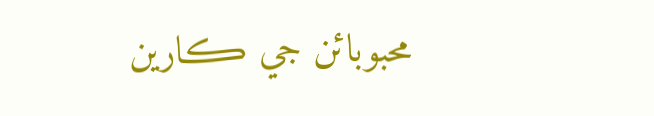محبوبائن جي ڪارين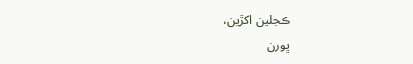ڪجلين اکڙين،
ڀورن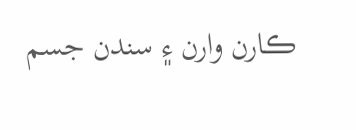ڪارن وارن ۽ سندن جسم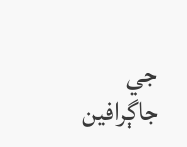جي جاڳرافين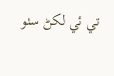تي ئي لکڻ سٺو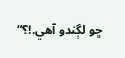ڇو لڳندو آھي.!؟“